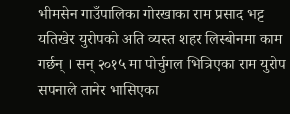भीमसेन गाउँपालिका गोरखाका राम प्रसाद भट्ट यतिखेर युरोपको अति व्यस्त शहर लिस्बोनमा काम गर्छन् । सन् २०१५ मा पोर्चुगल भित्रिएका राम युरोप सपनाले तानेर भासिएका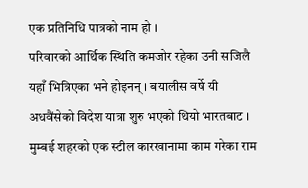एक प्रतिनिधि पात्रको नाम हो ।
परिवारको आर्थिक स्थिति कमजोर रहेका उनी सजिलै यहाँ भित्रिएका भने होइनन् । बयालीस वर्षे यी अधवैंसेको विदेश यात्रा शुरु भएको थियो भारतबाट । मुम्बई शहरको एक स्टील कारखानामा काम गरेका राम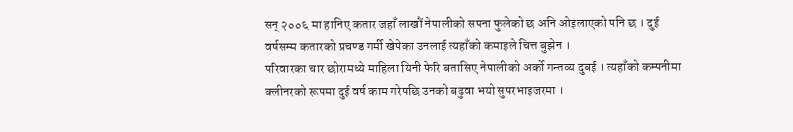सन् २००६ मा हानिए कतार जहाँ लाखौं नेपालीको सपना फुलेको छ अनि ओइलाएको पनि छ । दुई वर्षसम्म कतारको प्रचण्ड गर्मी खेपेका उनलाई त्यहाँको कमाइले चित्त बुझेन ।
परिवारका चार छोरामध्ये माहिला यिनी फेरि बतासिए नेपालीको अर्को गन्तव्य दुबई । त्यहाँको कम्पनीमा क्लीनरको रूपमा दुई वर्ष काम गरेपछि उनको बढुवा भयो सुपरभाइजरमा ।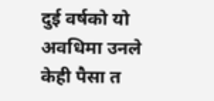दुई वर्षको यो अवधिमा उनले केही पैसा त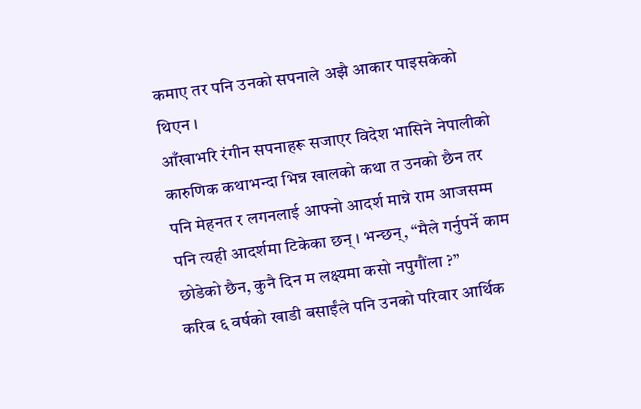कमाए तर पनि उनको सपनाले अझै आकार पाइसकेको थिएन ।
आँखाभरि रंगीन सपनाहरू सजाएर विदेश भासिने नेपालीको कारुणिक कथाभन्दा भिन्न खालको कथा त उनको छैन तर पनि मेहनत र लगनलाई आफ्नो आदर्श मान्ने राम आजसम्म पनि त्यही आदर्शमा टिकेका छन् । भन्छन्, “मैले गर्नुपर्ने काम छोडेको छैन, कुनै दिन म लक्ष्यमा कसो नपुगौंला ?”
करिब ६ वर्षको खाडी बसाईंले पनि उनको परिवार आर्थिक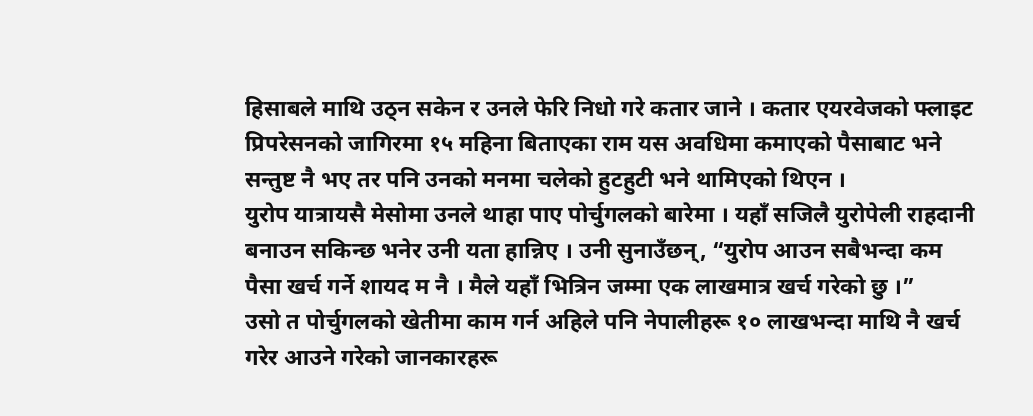हिसाबले माथि उठ्न सकेन र उनले फेरि निधो गरे कतार जाने । कतार एयरवेजको फ्लाइट प्रिपरेसनको जागिरमा १५ महिना बिताएका राम यस अवधिमा कमाएको पैसाबाट भने सन्तुष्ट नै भए तर पनि उनको मनमा चलेको हुटहुटी भने थामिएको थिएन ।
युरोप यात्रायसै मेसोमा उनले थाहा पाए पोर्चुगलको बारेमा । यहाँ सजिलै युरोपेली राहदानी बनाउन सकिन्छ भनेर उनी यता हान्निए । उनी सुनाउँछन्, “युरोप आउन सबैभन्दा कम पैसा खर्च गर्ने शायद म नै । मैले यहाँ भित्रिन जम्मा एक लाखमात्र खर्च गरेको छु ।”
उसो त पोर्चुगलको खेतीमा काम गर्न अहिले पनि नेपालीहरू १० लाखभन्दा माथि नै खर्च गरेर आउने गरेको जानकारहरू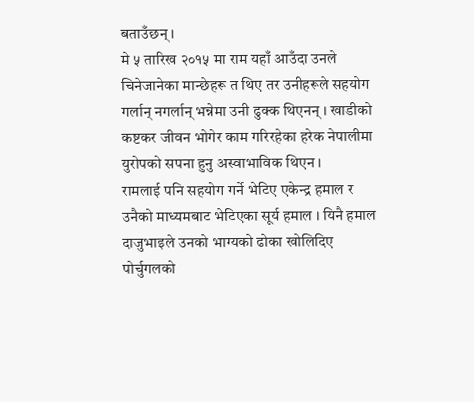बताउँछन् ।
मे ५ तारिख २०१५ मा राम यहाँ आउँदा उनले चिनेजानेका मान्छेहरू त थिए तर उनीहरूले सहयोग गर्लान् नगर्लान् भन्नेमा उनी ढुक्क थिएनन् । खाडीको कष्टकर जीवन भोगेर काम गरिरहेका हरेक नेपालीमा युरोपको सपना हुनु अस्वाभाविक थिएन ।
रामलाई पनि सहयोग गर्ने भेटिए एकेन्द्र हमाल र उनैको माध्यमबाट भेटिएका सूर्य हमाल । यिनै हमाल दाजुभाइले उनको भाग्यको ढोका खोलिदिए पोर्चुगलको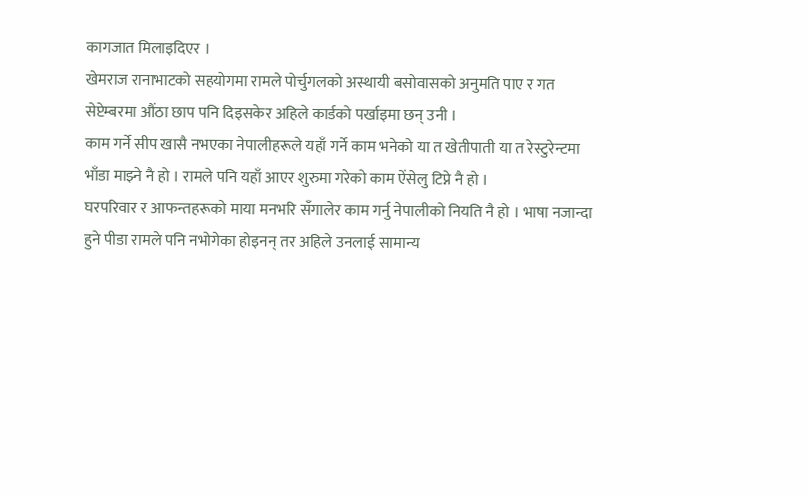कागजात मिलाइदिएर ।
खेमराज रानाभाटको सहयोगमा रामले पोर्चुगलको अस्थायी बसोवासको अनुमति पाए र गत सेप्टेम्बरमा औंठा छाप पनि दिइसकेर अहिले कार्डको पर्खाइमा छन् उनी ।
काम गर्ने सीप खासै नभएका नेपालीहरूले यहाँ गर्ने काम भनेको या त खेतीपाती या त रेस्टुरेन्टमा भाँडा माझ्ने नै हो । रामले पनि यहाँ आएर शुरुमा गरेको काम ऐंसेलु टिप्ने नै हो ।
घरपरिवार र आफन्तहरूको माया मनभरि सँगालेर काम गर्नु नेपालीको नियति नै हो । भाषा नजान्दा हुने पीडा रामले पनि नभोगेका होइनन् तर अहिले उनलाई सामान्य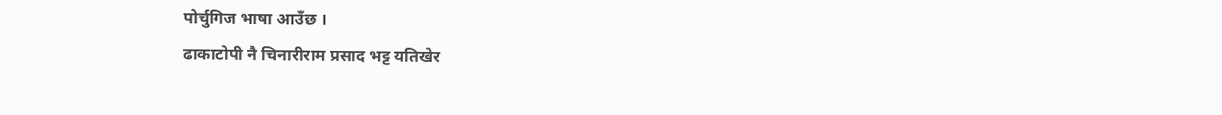पोर्चुगिज भाषा आउँछ ।
ढाकाटोपी नै चिनारीराम प्रसाद भट्ट यतिखेर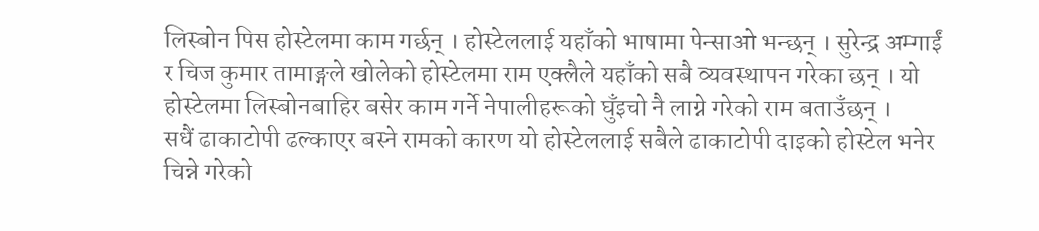लिस्बोन पिस होस्टेलमा काम गर्छन् । होस्टेललाई यहाँको भाषामा पेन्साओ भन्छन् । सुरेन्द्र अम्गाईं र चिज कुमार तामाङ्गले खोलेको होस्टेलमा राम एक्लैले यहाँको सबै व्यवस्थापन गरेका छन् । यो होस्टेलमा लिस्बोनबाहिर बसेर काम गर्ने नेपालीहरूको घुँइचो नै लाग्ने गरेको राम बताउँछन् ।
सधैं ढाकाटोपी ढल्काएर बस्ने रामको कारण यो होस्टेललाई सबैले ढाकाटोपी दाइको होस्टेल भनेर चिन्ने गरेको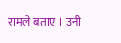रामले बताए । उनी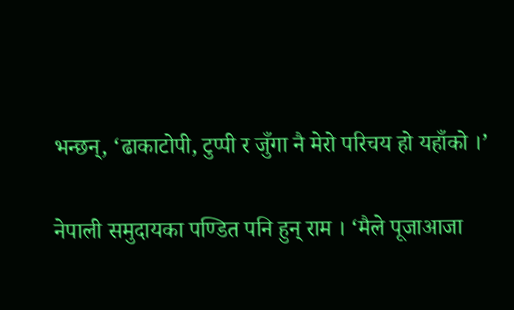भन्छन्, ‘ढाकाटोपी, टुप्पी र जुँगा नै मेरो परिचय हो यहाँको ।’

नेपाली समुदायका पण्डित पनि हुन् राम । ‘मैले पूजाआजा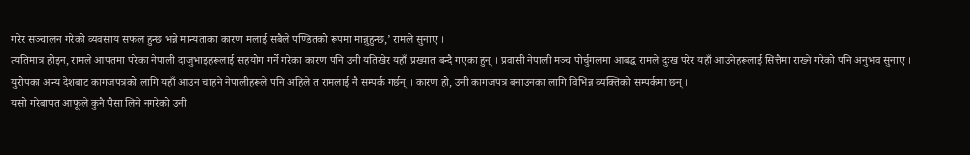गरेर सञ्चालन गरेको व्यवसाय सफल हुन्छ भन्ने मान्यताका कारण मलाई सबैले पण्डितको रूपमा मान्नुहुन्छ,’ रामले सुनाए ।
त्यतिमात्र होइन, रामले आपतमा परेका नेपाली दाजुभाइहरूलाई सहयोग गर्ने गरेका कारण पनि उनी यतिखेर यहाँ प्रख्यात बन्दै गएका हुन् । प्रवासी नेपाली मञ्च पोर्चुगलमा आबद्ध रामले दुःख परेर यहाँ आउनेहरूलाई सित्तैमा राख्ने गरेको पनि अनुभव सुनाए ।
युरोपका अन्य देशबाट कागजपत्रको लागि यहाँ आउन चाहने नेपालीहरूले पनि अहिले त रामलाई नै सम्पर्क गर्छन् । कारण हो, उनी कागजपत्र बनाउनका लागि विभिन्न व्यक्तिको सम्पर्कमा छन् ।
यसो गरेबापत आफूले कुनै पैसा लिने नगरेको उनी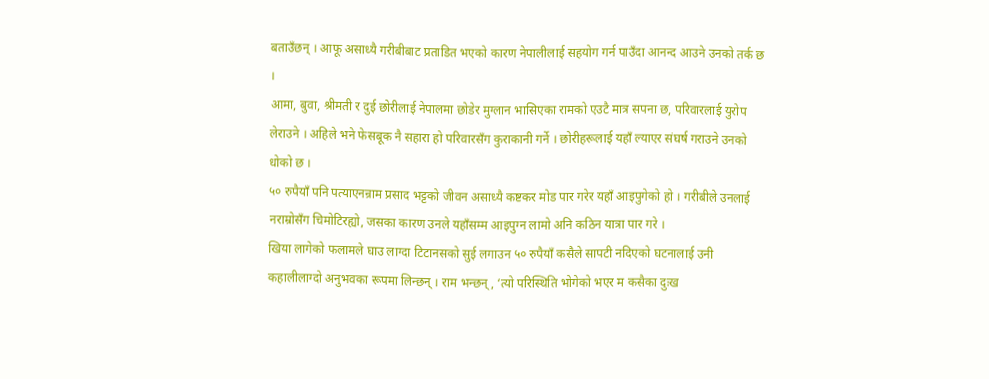बताउँछन् । आफू असाध्यै गरीबीबाट प्रताडित भएको कारण नेपालीलाई सहयोग गर्न पाउँदा आनन्द आउने उनको तर्क छ ।
आमा, बुवा, श्रीमती र दुई छोरीलाई नेपालमा छोडेर मुग्लान भासिएका रामको एउटै मात्र सपना छ, परिवारलाई युरोप लेराउने । अहिले भने फेसबूक नै सहारा हो परिवारसँग कुराकानी गर्ने । छोरीहरूलाई यहाँ ल्याएर संघर्ष गराउने उनको धोको छ ।
५० रुपैयाँ पनि पत्याएनन्राम प्रसाद भट्टको जीवन असाध्यै कष्टकर मोड पार गरेर यहाँ आइपुगेको हो । गरीबीले उनलाई नराम्रोसँग चिमोटिरह्यो, जसका कारण उनले यहाँसम्म आइपुग्न लामो अनि कठिन यात्रा पार गरे ।
खिया लागेको फलामले घाउ लाग्दा टिटानसको सुई लगाउन ५० रुपैयाँ कसैले सापटी नदिएको घटनालाई उनी कहालीलाग्दो अनुभवका रूपमा लिन्छन् । राम भन्छन्, ‘त्यो परिस्थिति भोगेको भएर म कसैका दुःख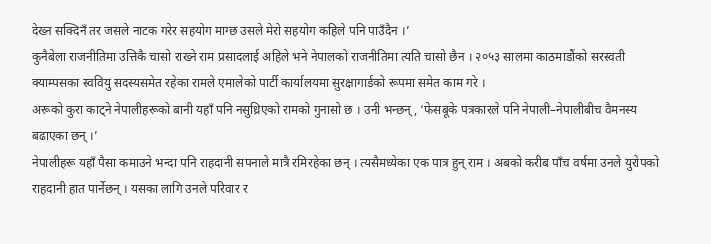देख्न सक्दिनँ तर जसले नाटक गरेर सहयोग माग्छ उसले मेरो सहयोग कहिले पनि पाउँदैन ।’
कुनैबेला राजनीतिमा उत्तिकै चासो राख्ने राम प्रसादलाई अहिले भने नेपालको राजनीतिमा त्यति चासो छैन । २०५३ सालमा काठमाडौंको सरस्वती क्याम्पसका स्ववियु सदस्यसमेत रहेका रामले एमालेको पार्टी कार्यालयमा सुरक्षागार्डको रूपमा समेत काम गरे ।
अरूको कुरा काट्ने नेपालीहरूको बानी यहाँ पनि नसुध्रिएको रामको गुनासो छ । उनी भन्छन्, ‘फेसबूके पत्रकारले पनि नेपाली–नेपालीबीच वैमनस्य बढाएका छन् ।’
नेपालीहरू यहाँ पैसा कमाउने भन्दा पनि राहदानी सपनाले मात्रै रमिरहेका छन् । त्यसैमध्येका एक पात्र हुन् राम । अबको करीब पाँच वर्षमा उनले युरोपको राहदानी हात पार्नेछन् । यसका लागि उनले परिवार र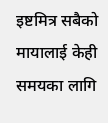इष्टमित्र सबैको मायालाई केही समयका लागि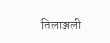तिलाञ्जली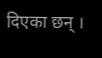दिएका छन् ।